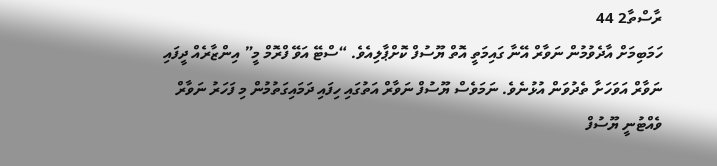ރާސްތާ2 44
ހަމަބިމަށް އާދެވުމުން ނަވާރް އޭނާ ގައިމަތީ އޮތް ޔޫސުފް ކޮށްޕާލިއެވެ. “ސްޓޭ އަވޭ ފްރޮމް މީ” އިންޒާރެއް ދީފައި ނަވާރް އަވަހަށާ ތެދުވަން އުޅުނެވެ. ނަމަވެސް ޔޫސުފް ނަވާރް އަތުގައި ހިފައި ދަމައިގަތުމުން މި ފަހަރު ނަވާރް ވެއްޓުނީ ޔޫސުފް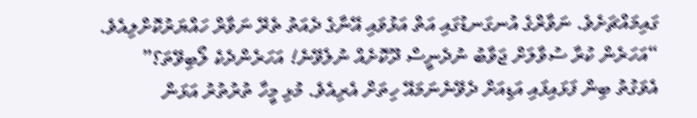ގައިމައްޗަށެވެ. ނަވާރްގެ އުނގަނޑުގައި އަތް އަޅުވައި އޭނާގެ ދެއަތު ތެރޭ ނަވާރް ހައްޔަރުކޮށްލިއެވެ. “އަހަރެން ކުރާ ސުވާލަށް ޖަވާބު ނުދެނީސް ދޫކޮށެއް ނުލެވޭނެ! އަހަރެންދެކެ ލޯބިވޭތަ؟”
އެވަގުތު ބިން ފަޅައިފައި އަޑިއަށް ދެވޭނެނަމައޭ ހިތަށް އެރިއެވެ. މުޅި މީހާ ތުރުތުރު އަޅަން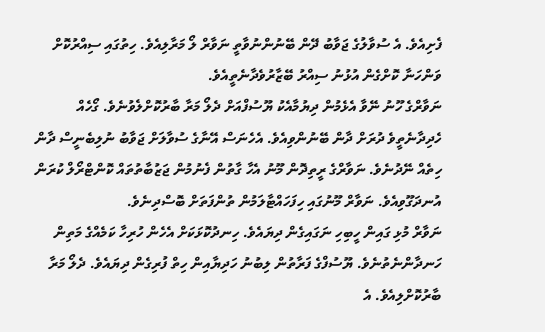ފެށިއެވެ. އެ ސުވާލުގެ ޖަވާބު ދޭން ބޭނުންނުވާތީ ނަވާރް ލޯ މަރާލިއެވެ. ހިތުގައި ސިއްރުކޮށް ވަންހަނާ ކޮށްގެން އުޅުނު ސިއްރު ބޭޒާރުވެދާނެތީއެވެ.
ނަވާރްގެ ހޫނު ނޭވާ އެޅެމުން ދިޔުމާއެކު ޔޫސުފްއަށް ދެލޯ މަރާ ބާރުކޮށްލެވުނެވެ. ގޯހެއް ހެދިދާނެތީވެ ދުރަށް ދާން ބޭނުންވިއެވެ. އެހެނަސް އޭނާގެ ސުވާލަށް ޖަވާބު ނުލިބެނީސް ދާން ހިތެއް ނޭދުނެވެ. ނަވާރްގެ ރީތިދޮން މޫނު އެހާ ގާތުން ފެނުމުން ޖަޒުބާތުތައް ކޮންޓްރޯލް ކުރަން އުނދަގޫވިއެވެ. ނަވާރް މޫނުގައި ހިފަހައްޓާލަމުން ތުންފަތަށް ބޮސްދިނެވެ.
ނަވާރް މުޅި ގައިން ހީބިހި ނަގައިގެން ދިޔައެވެ. ހިނދުކޮޅަކަށް އެހެން ހުރިހާ ކަމެއްގެ މަތިން ހަނދާންނެތުނެވެ. ޔޫސުފްގެ ފަރާތުން ލިބުނު ހަދިޔާއިން ހިތް ފުރިގެން ދިޔައެވެ. ދެލޯ މަރާ ބާރުކޮށްލިއެވެ. އެ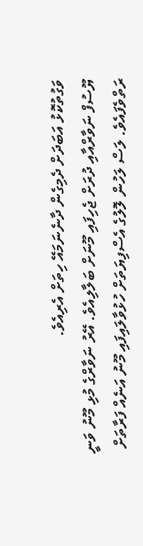ވަގުތުކޮޅު އަބަދަށް ދެމިގެން ދާނެނަމައޭ ހިތަށް އެރިއެވެ.
ޔޫސުފް ނަވާރްއާއި ދުރަށް ޖެހިފައި މޫނަށް ބަލާލިއެވެ. އޭރު ނަވާރްގެ މުޅި މޫނު ވަނީ ރަތްވެފައެވެ. ލަސް ލަހުން ލޮލުގެ އެސްފިޔަތަށް ހުޅުވާލައިފައި މޫނު އަނެއް ފަރާތަށް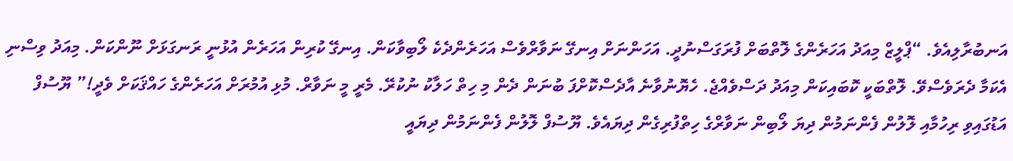އަނބުރާލިއެވެ. “ޕްލީޒް މިއަދު އަހަރެންގެ ލޮތްބަށް ފުރަގަސްނުދީ. އަހަންނަށް އިނގޭ ނަވާރްވެސް އަހަރެންދެކެ ލޯބިވާކަން. އިނގޭ ކުރިން އަހަރެން އުޅުނީ ރަނގަޅަށް ނޫންކަން. މިއަދު ވިސްނި އެކަމާ ދެރަވެސްވޭ. ލޮތްބަކީ ކޮބައިކަން މިއަދު ދަސްވެއްޖެ. ހެޔޮނުވާނެ އާދެސްކޮށްފަ ބުނަން ދެން މި ހިތް ހަލާކު ނުކުރޭ. މެރީ މީ ނަވާރް. މުޅި އުމުރަށް އަހަރެންގެ ހައްޤަކަށް ވެދީ!” ޔޫސުފް އަޑުގައިވި ރިހުމާއި ލޮލުން ފެންނަމުން ދިޔަ ލޯބިން ނަވާރްގެ ހިތްފުރިގެން ދިޔައެވެ. ޔޫސުފް ލޮލުން ފެންނަމުން ދިޔައީ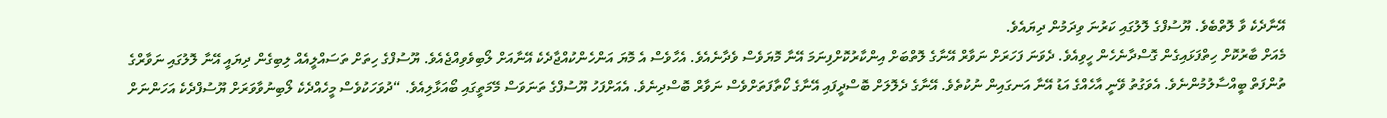އޭނާދެކެ ވާ ލޮތްބެވެ. ޔޫސުފްގެ ލޮލުގައި ކަރުނަ ވިދަމުން ދިޔައެވެ.
މެއަށް ބާރުކޮށް ހިތްފަޅައިގެން ގޮސްދާނެހެން ހީވިއެވެ. ދެވަނަ ފަހަރަށް ނަވާރް އޭނާގެ ލޮތްބަށް އިންކާރުކޮށްފިނަމަ އޭނާ މޮޔަވެސް ވެދާނެއެވެ. އެހާވެސް އެ މޮޔަ އަންހެންކުއްޖާދެކެ އޭނާއަށް ލޯބިވެވިއްޖެއެވެ. ޔޫސުފްގެ ހިތަށް ތަސައްލީއެއް ލިބިގެން ދިޔައީ އޭނާ ލޮލުގައި ނަވާރްގެ ތުންފަތް ބީއްސާލުމުންނެވެ. އެވަގުތު ވޭނީ އާހެއްގެ އަޑު އޭނާ އަނގައިން ނުކުތެވެ. އޭނާގެ ދެލޮލަށް ބޮސްދީފައި އޭނާގެ ކޯތާފަތަށްވެސް ނަވާރް ބޮސްދިނެވެ. އެއަށްފަހު ޔޫސުފްގެ ތަނަވަސް މޭމަތީގައި ބޯއަޅާލިއެވެ. “ދުވަހަކުވެސް މީހެއްދެކެ ލޯބިނުވާވަރަށް ޔޫސުފްދެކެ އަހަންނަށް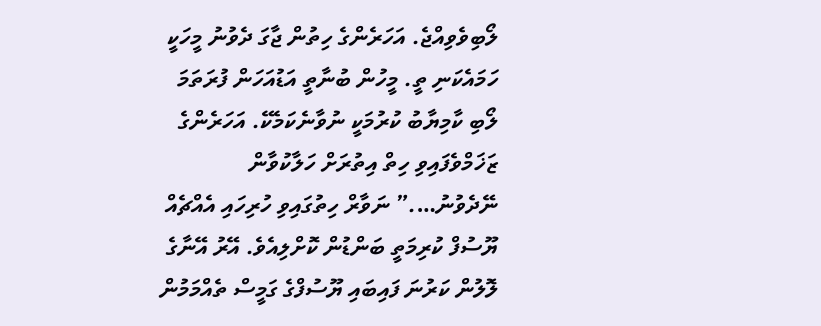ލޯބިވެވިއްޖެ. އަހަރެންގެ ހިތުން ޖާގަ ދެވުނު މީހަކީ ހަމައެކަނި ތީ. މީހުން ބުނާތީ އަޑުއަހަން ފުރަތަމަ ލޯބި ކާމިޔާބު ކުރުމަކީ ނުވާނެކަމެކޭ. އަހަރެންގެ ޒަޚަމްވެފައިވި ހިތް އިތުރަށް ހަލާކުވާން ނޭދެވުނު….” ނަވާރް ހިތުގައިވި ހުރިހައި އެއްޗެއް ޔޫސުފް ކުރިމަތީ ބަންޑުން ކޮށްލިއެވެ. އޭރު އޭނާގެ ލޮލުން ކަރުނަ ފައިބައި ޔޫސުފްގެ ގަމީސް ތެއްމަމުން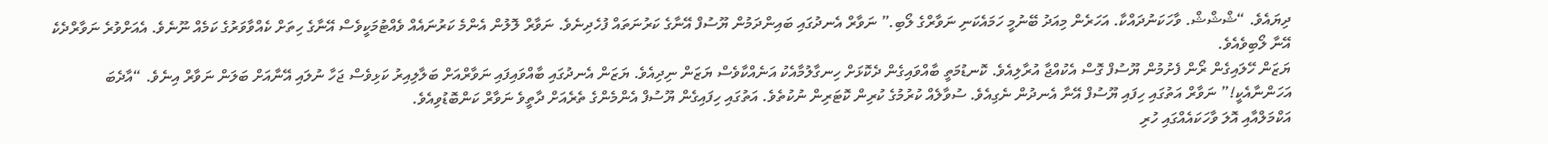ދިޔައެވެ. “ޝްޝްޝް. ވާހަކަނުދައްކާ. އަހަރެން މިއަދު ބޭނުމީ ހަމައެކަނި ނަވާރްގެ ލޯބި.” ނަވާރް އެނދުގައި ބައިންދަމުން ޔޫސުފް އޭނާގެ ކަރުނަތައް ފުހެދިނެވެ. ނަވާރް ލޮލުން އެންމެ ކަރުނައެއް ވެއްޓުމަކީވެސް އޭނާގެ ހިތަށް ކެއްވާވަރުގެ ކަމެއް ނޫނެވެ. އެއަށްވުރެ ނަވާރްދެކެ އޭނާ ލޯބިވެއެވެ.
ޔަޒަން ހޭލައިގެން ރޯން ފެށުމުން ޔޫސުފް ގޮސް އެކުއްޖާ އުރާލިއެވެ. ކޮނޑުމަތީ ބާއްވައިގެން ދެކޮޅަށް ހިނގާލުމާއެކު އަނެއްކާވެސް ޔަޒަން ނިދިއެވެ. ޔަޒަން އެނދުގައި ބާއްވައިފައި ނަވާރްއަށް ބަލާލިއިރު ކަޅިވެސް ޖަހާ ނުލައި އޭނާއަށް ބަލަން ނަވާރް އިނެވެ. “އާދެބަ އަހަންނާއެކީ!” ނަވާރް އަތުގައި ހިފައި ޔޫސުފް އޭނާ އެނދުން ނެގިއެވެ. ސުވާލެއް ކުރުމުގެ ކުރިން ކޮޓަރިން ނުކުތެވެ. އަތުގައި ހިފައިގެން ޔޫސުފް އެންމެންގެ ތެރެއަށް ދާތީވެ ނަވާރް ކަންބޮޑުވިއެވެ.
އަކްމަލްއާއި އޮލަ ވާހަކައެއްގައި ހުރި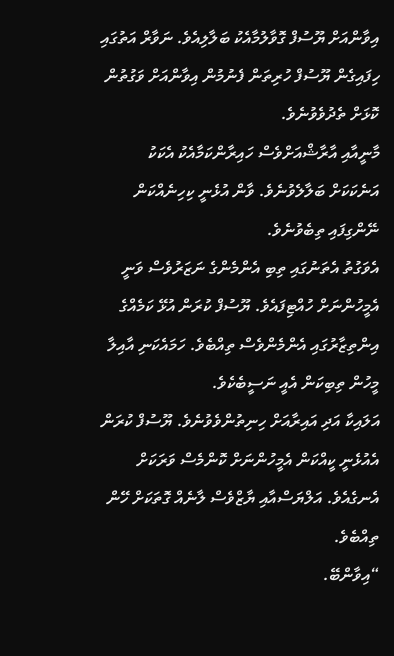އިވާންއަށް ޔޫސުފް ގޮވާލުމާއެކު ބަލާލިއެވެ. ނަވާރް އަތުގައި ހިފައިގެން ޔޫސުފް ހުރިތަން ފެނުމުން އިވާންއަށް ވަގުތުން ކޮޅަށް ތެދުވެވުނެވެ.
މާނީއާއި އާރާޝްއަށްވެސް ހައިރާންކަމާއެކު އެކަކު އަނެކަކަށް ބަލާލެވުނެވެ. ވާން އުޅެނީ ކިހިނެއްކަން ނޭންގިފައި ތިބެވުނެވެ.
އެވަގުތު އެތަނުގައި ތިބި އެންމެންގެ ނަޒަރުވެސް ވަނީ އެމީހުންނަށް ހުއްޓިފައެވެ. ޔޫސުފް ކުރަން އުޅޭ ކަމެއްގެ އިންތިޒާރުގައި އެންމެންވެސް ތިއްބެވެ. ހަމައެކަނި އާއިލާ މީހުން ތިބިކަން އެއީ ނަސީބެކެވެ.
އަލައިކާ އަދި އައިރާއަށް ހިނިތުންވެވުނެވެ. ޔޫސުފް ކުރަން އެއުޅެނީ ކީއްކަން އެމީހުންނަށް ކޮންމެސް ވަރަކަށް އެނގެއެވެ. އަލްޔަސްއާއި ޔާޒްވެސް ލާނެއް ގޮތަކަށް ހޭން ތިއްބެވެ.
“އިވާންބޭ.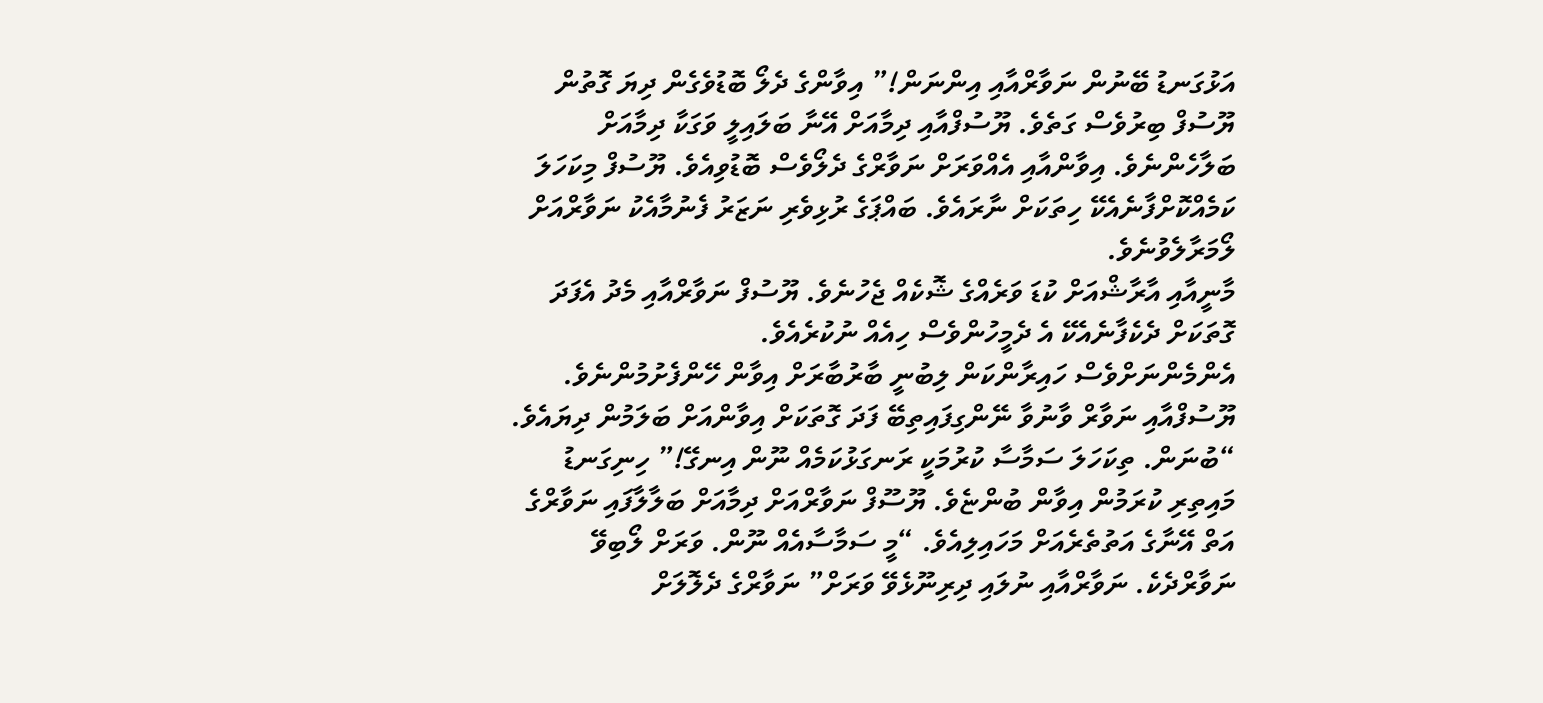އަޅުގަނޑު ބޭނުން ނަވާރްއާއި އިންނަން!” އިވާންގެ ދެލޯ ބޮޑުވެގެން ދިޔަ ގޮތުން ޔޫސުފް ބިރުވެސް ގަތެވެ. ޔޫސުފްއާއި ދިމާއަށް އޭނާ ބަލައިލީ ވަގަކާ ދިމާއަށް ބަލާހެންނެވެ. އިވާންއާއި އެއްވަރަށް ނަވާރްގެ ދެލޯވެސް ބޮޑުވިއެވެ. ޔޫސުފް މިކަހަލަ ކަމެއްކޮށްފާނެއެކޭ ހިތަކަށް ނާރައެވެ. ބައްޕަގެ ރުޅިވެރި ނަޒަރު ފެނުމާއެކު ނަވާރްއަށް ލޯމަރާލެވުނެވެ.
މާނީއާއި އާރާޝްއަށް ކުޑަ ވަރެއްގެ ޝޮކެއް ޖެހުނެވެ. ޔޫސުފް ނަވާރްއާއި މެދު އެފަދަ ގޮތަކަށް ދެކެފާނެއެކޭ އެ ދެމީހުންވެސް ހިއެއް ނުކުރެއެވެ.
އެންމެންނަށްވެސް ހައިރާންކަން ލިބުނީ ބާރުބާރަށް އިވާން ހޭންފެށުމުންނެވެ. ޔޫސުފްއާއި ނަވާރް ވާނުވާ ނޭންގިފައިތިބޭ ފަދަ ގޮތަކަށް އިވާންއަށް ބަލަމުން ދިޔައެވެ. “ބުނަން. ތިކަހަލަ ސަމާސާ ކުރުމަކީ ރަނގަޅުކަމެއް ނޫން އިނގޭ!” ހިނިގަނޑު މައިތިރި ކުރަމުން އިވާން ބުންޏެވެ. ޔޫސޫފް ނަވާރްއަށް ދިމާއަށް ބަލާލާފައި ނަވާރްގެ އަތް އޭނާގެ އަތުތެރެއަށް މަހައިލިއެވެ. “މީ ސަމާސާއެއް ނޫން. ވަރަށް ލޯބިވޭ ނަވާރްދެކެ. ނަވާރްއާއި ނުލައި ދިރިނޫޅެވޭ ވަރަށް” ނަވާރްގެ ދެލޮލަށް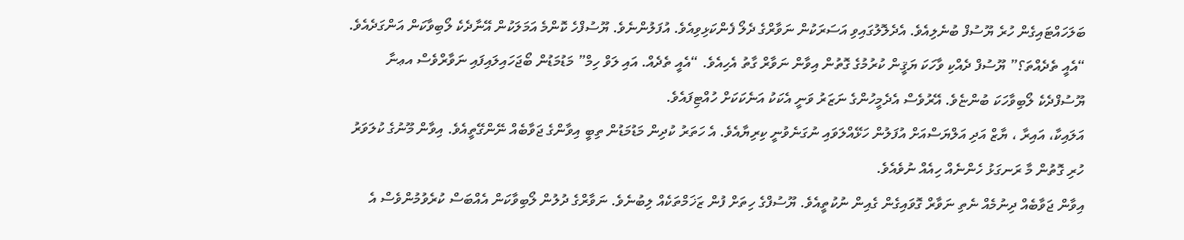ބަލަހައްޓައިގެން ހުރެ ޔޫސުފް ބުނެލިއެވެ. އެދެލޮލުގައިވި އަސަރަކުން ނަވާރްގެ ދެލޯ ފެންކަޅިވިއެވެ. އުފަލުންނެވެ. ޔޫސުފްހެ ކޮންމެ އަމަލަކުން އޭނާދެކެ ލޯބިވާކަން އަންގަދެއެވެ.
“އެއީ ތެދެއްތަ؟” ޔޫސުފް ދެއްކި ވާހަކަ ޔަޤީން ކުރުމުގެ ގޮތުން އިވާން ނަވާރް ގާތު އެހިއެވެ. “އެއީ ތެދެއް. އައި ލަވް ހިމް” މަޑުމަޑުން ބޯޖަހައިލައިފައި ނަވާރްވެސް އޢނާ ޔޫސުފްދެކެ ލޯބިވާހަކަ ބުންޏެވެ. އޭރުވެސް އެދެމީހުންގެ ނަޒަރު ވަނީ އެކަކު އަނެކަކަށް ހުއްޓިފައެވެ.
އަލައިކާ، އައިރާ ، ޔާޒް އަދި އަލްޔަސްއަށް އުފަލުން ހަޅޭއްލަވައި ނުގަނެވުނީ ކިރިޔާއެވެ. އެ ހަތަރު ކުދިން މަޑުމަޑުން ތިބީ އިވާންގެ ޖަވާބެއް ނޭންގޭތީއެވެ. އިވާން މޫނުގެ ކުލަވަރު ހުރި ގޮތުން މާ ރަނގަޅު ހެންނެއް ހިއެއް ނުވެއެވެ.
އިވާން ޖަވާބެއް ދިނުމެއް ނެތި ނަވާރް ގޮވައިގެން ގެއިން ނުކުތީއެވެ. ޔޫސުފްގެ ހިތަށް ފުން ޒަޚަމްތަކެއް ލިބުނެވެ. ނަވާރްގެ ދުލުން ލޯބިވާކަން އެއްބަސް ކުރެވުމުންވެސް އެ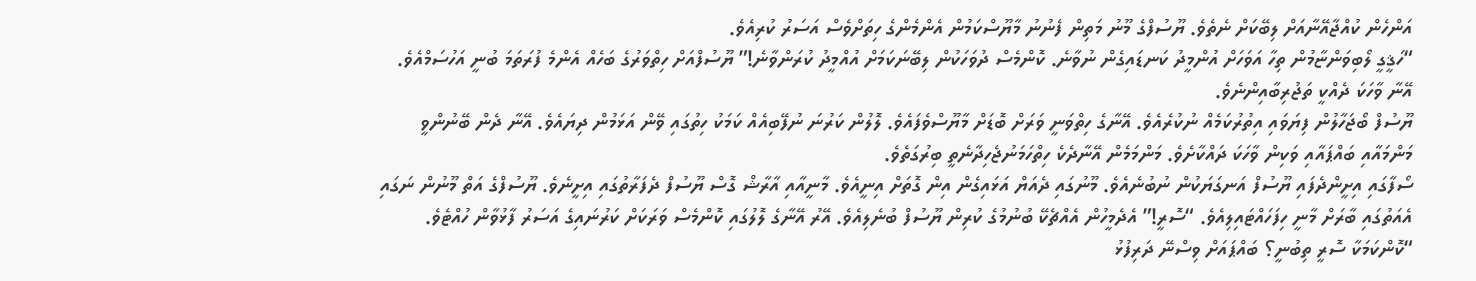އަންހެން ކުއްޖާއޭނާއަށް ލިބޭކަށް ނެތެވެ. ޔޫސުފްގެ މޫނު މަތިން ފެނުނު މާޔޫސްކަމުން އެންމެންގެ ހިތަށްވެސް އަސަރު ކުރިއެވެ.
“ހަޤީގީ ލޯބިވަންޏާމުން ތިހާ އަވަހަށް އުންމީދު ކަނޑައިގެން ނުވާނެ. ކޮންމެސް ދުވަހަކުން ލިބޭނަކަމަށް އުއްމީދު ކުރަންވާނެ!” ޔޫސުފްއަށް ހިތްވަރުގެ ބަހެއް އެންމެ ފުރަތަމަ ބުނީ އަހުސަމްއެވެ. އޭނާ ވާހަކަ ދެއްކީ ތަޖުރިބާއިންނެވެ.
ޔޫސުފް ބޯޖަހާލުން ފިޔަވައި އިތުރުކަމެއް ނުކުރެއެވެ. އޭނާގެ ހިތްވަނީ ވަރަށް ބޮޑަށް މާޔޫސްވެފައެވެ. ލޮލުން ކަރުނަ ނުފޭބިއެއް ކަމަކު ހިތުގައި ވޭން އަޅަމުން ދިޔައެވެ. އޭނާ ދެން ބޭނުންވީ މަންމައާއި ބައްޕައާއި ވަކިން ވާހަކަ ދައްކާށެވެ. މަންމަމެން އޭނާދެކެ ހިތްހަމަނުޖެހިދާނެތީ ބިރުގަތެވެ.
ސޯފާގައި އިށީންދެފައި ޔޫސުފް އަނގަޔަކުން ނުބުނެއެވެ. މޫނުގައި ދެއަޔް އަޅައިގެން އިން ގޮތަށް އިނީއެވެ. މާނީއާއި އާރާޝް ގޮސް ޔޫސުފް ދެފަރާތުގައި އިށީނެވެ. ޔޫސުފްގެ އަތް މޫނުން ނަގައި އެއަތުގައި ބާރަށް މާނީ ހިފަހައްޓައިލިއެވެ. “ސޮރީ!” އެދެމީހުން އެއްޗެކޭ ބުނުމުގެ ކުރިން ޔޫސުފް ބުނެލިއެވެ. އޭރު އޭނާގެ ލޮލުގައި ކޮންމެސް ވަރަކަށް ކަރުނައިގެ އަސަރު ފާޅުވާން ހުއްޓެވެ. “ކޮންކަމަކާ ސޮރީ ތިބުނީ؟ ބައްޕައަށް ވިސްނޭ ދަރިފުޅު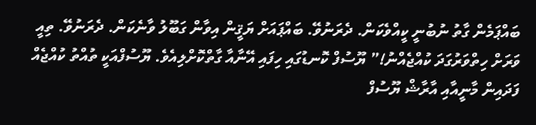ބައްޕަމެން ގާތު ނުބުނީ ކީއްވެކަން. ދެރަނުވޭ. ބައްޕައަށް ޔަޤީން އިވާން ގަބޫލު ވާނެކަން. ދެރަނުވޭ. ތިއީ ވަރަށް ހިތްވަރުގަދަ ކުއްޖެއްނު!” ޔޫސުފް ކޮނޑުގައި ހިފައި އޭނާއާ ގާތްކޮށްލިއެވެ. ޔޫސުފްއަކީ ތުއްތު ކުއްޖެއް ފަދައިން މާނީއާއި އާރާޝް ޔޫސުފް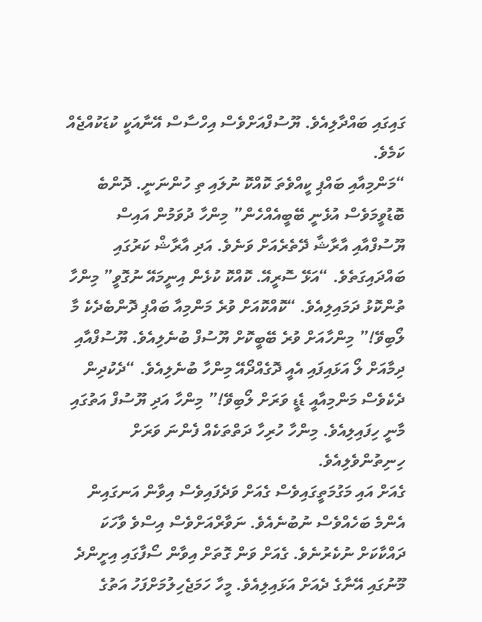ގައިގައި ބައްދާލިއެވެ. ޔޫސުފްއަށްވެސް އިހްސާސް އޭނާއަކީ ކުޑަކުއްޖެއް ކަމެވެ.
“މަންމިއާއި ބައްޕި ކީއްވެތަ ކޮއްކޮ ނުލައި ތި ހުންނަނީ. ދޮންބެ ބޮޑުވީމަވެސް އުޅެނީ ބޭބީއެއްހެން” މިންހާ ދުވަމުން އައިސް ޔޫސުފްއާއި އާރާޝާ ދޭތެރެއަށް ވަނެވެ. އަދި އާރާޝް ކަރުގައި ބައްދައިގަތެވެ. “އަޅޭ ސޮރީއޭ. ކޮއްކޮ ކުޅެން އިނީމައޭ ނުގޮވީ” މިންހާ ތުންކޮޅު ދަމައިލިއެވެ. “ކޮއްކޮއަށް ވުރެ މަންމިއާ ބައްޕި ދޮންބެދެކެ މާ ލޯބިވޭ!” މިންހާއަށް ވުރެ ބޭބީކޮށް ޔޫސުފް ބުނެލިއެވެ. ޔޫސުފްއާއި ދިމާއަށް ލޯ އަޅައިފައި އެއީ ދޮގެއްދޯއޭ މިންހާ ބުނެލިއެވެ. “ދެކުދިން ދެކެވެސް މަންމިއާއީ ޑެޑީ ވަރަށް ލޯބިވޭ!” މިންހާ އަދި ޔޫސުފް އަތުގައި މާނީ ހިފައިލިއެވެ. މިންހާ ހުރިހާ ދަތްތަކެއް ފެންނަ ވަރަށް ހިނިތުންވެލިއެވެ.
ގެއަށް އައި މަގުމަތީގައިވެސް ގެއަށް ވަދެފައިވެސް އިވާން އަނގައިން އެންމެ ބަހެއްވެސް ނުބުނެއެވެ. ނަވާރްއަށްވެސް އިސްވެ ވާހަކަ ދައްކާކަށް ނުކެރުނެވެ. ގެއަށް ވަން ގޮތަށް އިވާން ސޯފާގައި އިށީންދެ މޫނުގައި އޭނާގެ ދެއަށް އަޅައިލިއެވެ. މީހާ ހަމަޖެހިލުމަށްފަހު އަތުގެ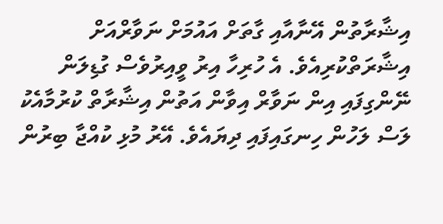އިޝާރާތުން އޭނާއާއި ގާތަށް އައުމަށް ނަވާރްއަށް އިޝާރަތްކުރިއެވެ. އެ ހުރިހާ އިރު ވީއިރުވެސް ގުޑިލަން ނޭންގިފައި އިން ނަވާރް އިވާން އަތުން އިޝާރާތް ކުރުމާއެކު ލަސް ލަހުން ހިނގައިފައި ދިޔައެވެ. އޭރު މުޅި ކުއްޖާ ބިރުން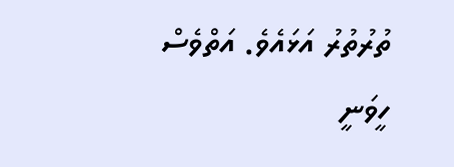ތުރުތުރު އަޅައެވެ. އަތްވެސް ހީވަނީ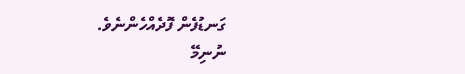ގަނޑުފެން ފޮދެއްހެންނެވެ.
ނުނިމޭ